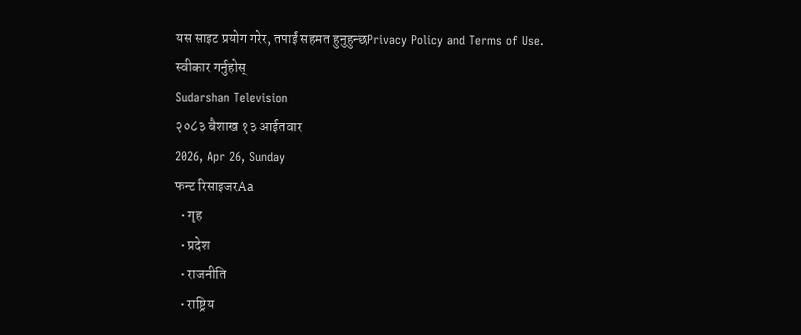यस साइट प्रयोग गरेर, तपाईं सहमत हुनुहुन्छPrivacy Policy and Terms of Use.
स्वीकार गर्नुहोस्
Sudarshan Television
२०८३ बैशाख १३ आईतवार
2026, Apr 26, Sunday
फन्ट रिसाइजरAa
  • गृह
  • प्रदेश
  • राजनीति
  • राष्ट्रिय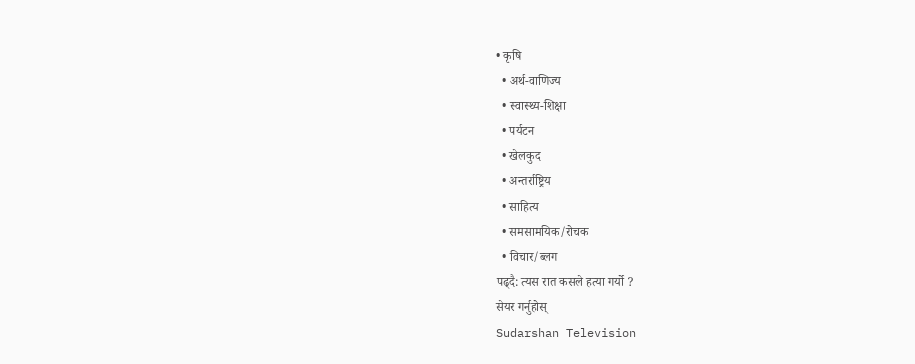• कृषि
  • अर्थ-वाणिज्य
  • स्वास्थ्य-शिक्षा
  • पर्यटन
  • खेलकुद
  • अन्तर्राष्ट्रिय
  • साहित्य
  • समसामयिक/रोचक
  • विचार/ब्लग
पढ्दै: त्यस रात कसले हत्या गर्यो ?
सेयर गर्नुहोस्
Sudarshan Television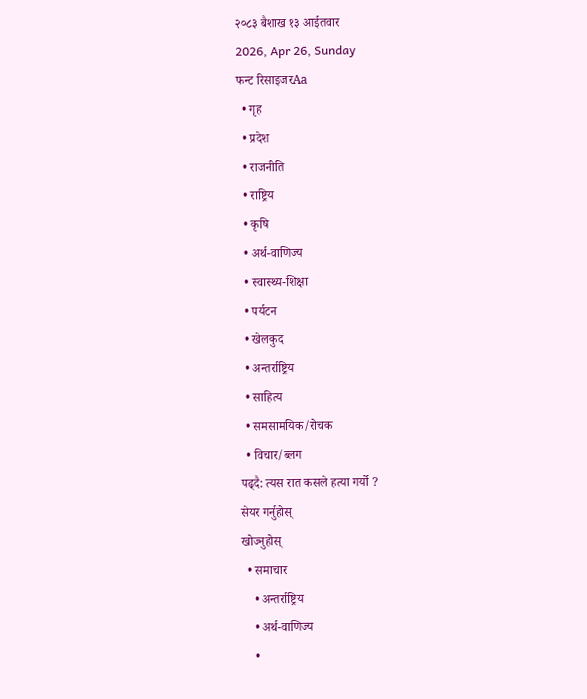२०८३ बैशाख १३ आईतवार
2026, Apr 26, Sunday
फन्ट रिसाइजरAa
  • गृह
  • प्रदेश
  • राजनीति
  • राष्ट्रिय
  • कृषि
  • अर्थ-वाणिज्य
  • स्वास्थ्य-शिक्षा
  • पर्यटन
  • खेलकुद
  • अन्तर्राष्ट्रिय
  • साहित्य
  • समसामयिक/रोचक
  • विचार/ब्लग
पढ्दै: त्यस रात कसले हत्या गर्यो ?
सेयर गर्नुहोस्
खोज्नुहोस्
  • समाचार
    • अन्तर्राष्ट्रिय
    • अर्थ-वाणिज्य
    •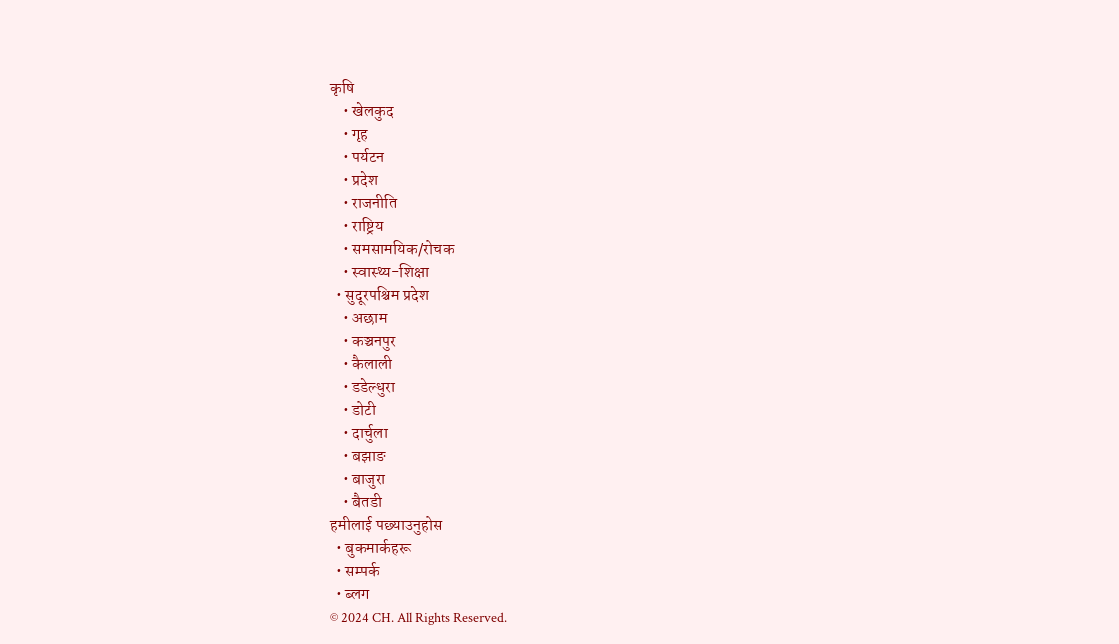कृषि
    • खेलकुद
    • गृह
    • पर्यटन
    • प्रदेश
    • राजनीति
    • राष्ट्रिय
    • समसामयिक/रोचक
    • स्वास्थ्य-शिक्षा
  • सुदूरपश्चिम प्रदेश
    • अछाम
    • कञ्चनपुर
    • कैलाली
    • डडेल्धुरा
    • डोटी
    • दार्चुला
    • बझाङ
    • बाजुरा
    • बैतडी
हमीलाई पछ्याउनुहोस
  • बुकमार्कहरू
  • सम्पर्क
  • ब्लग
© 2024 CH. All Rights Reserved.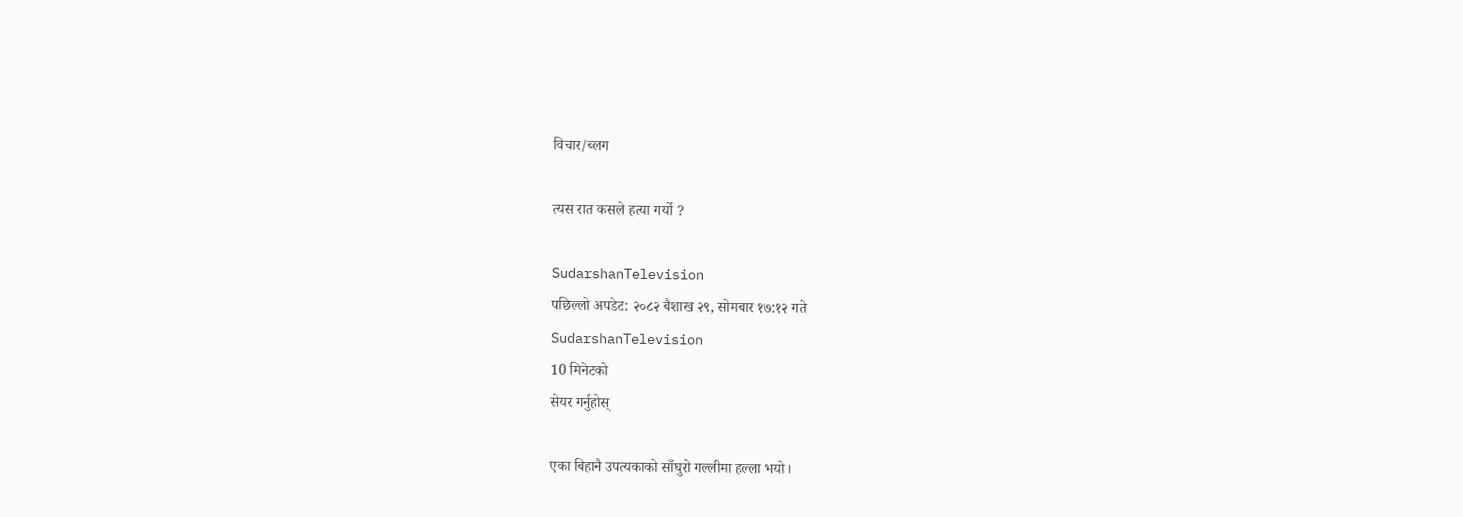विचार/ब्लग

त्यस रात कसले हत्या गर्यो ?

SudarshanTelevision
पछिल्लो अपडेट: २०८२ बैशाख २९, सोमबार १७:१२ गते
SudarshanTelevision
10 मिनेटको
सेयर गर्नुहोस्

एका बिहानै उपत्यकाको साँघुरो गल्लीमा हल्ला भयो।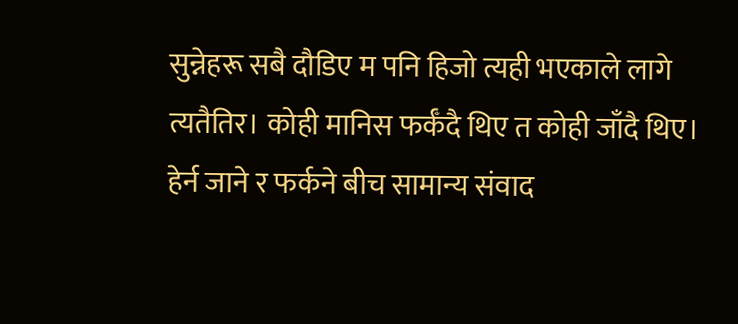सुन्नेहरू सबै दौडिए म पनि हिजो त्यही भएकाले लागे त्यतैतिर। कोही मानिस फर्कँदै थिए त कोही जाँदै थिए। हेर्न जाने र फर्कने बीच सामान्य संवाद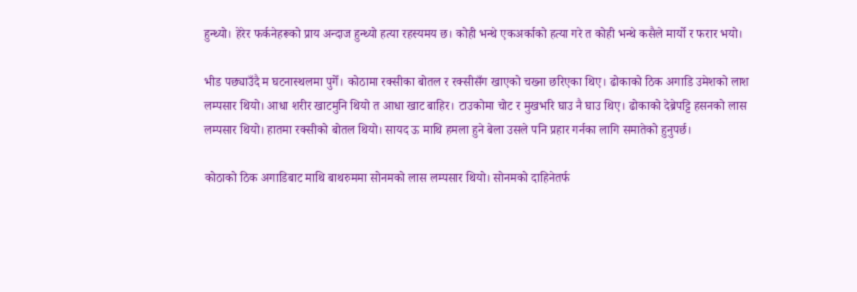हुन्थ्यो। हेरेर फर्कनेहरूको प्राय अन्दाज हुन्थ्यो हत्या रहस्यमय छ। कोही भन्थे एकअर्काको हत्या गरे त कोही भन्थे कसैले मार्यो र फरार भयो।

भीड पछ्याउँदै म घटनास्थलमा पुगेँ। कोठामा रक्सीका बोतल र रक्सीसँग खाएको चख्ना छरिएका थिए। ढोकाको ठिक अगाडि उमेशको लाश लम्पसार थियो। आधा शरीर खाटमुनि थियो त आधा खाट बाहिर। टाउकोमा चोट र मुखभरि घाउ नै घाउ थिए। ढोकाको देब्रेपट्टि हसनको लास लम्पसार थियो। हातमा रक्सीको बोतल थियो। सायद ऊ माथि हमला हुने बेला उसले पनि प्रहार गर्नका लागि समातेको हुनुपर्छ।

कोठाको ठिक अगाडिबाट माथि बाथरुममा सोनमको लास लम्पसार थियो। सोनमको दाहिनेतर्फ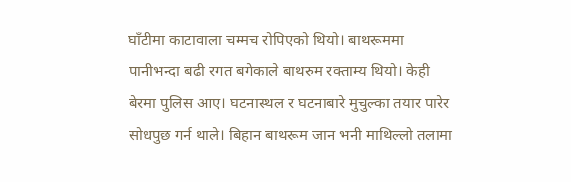घाँटीमा काटावाला चम्मच रोपिएको थियो। बाथरूममा पानीभन्दा बढी रगत बगेकाले बाथरुम रक्ताम्य थियो। केही बेरमा पुलिस आए। घटनास्थल र घटनाबारे मुचुल्का तयार पारेर सोधपुछ गर्न थाले। बिहान बाथरूम जान भनी माथिल्लो तलामा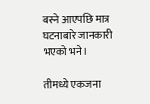बस्ने आएपछि मात्र घटनाबारे जानकारी भएको भने।

तीमध्ये एकजना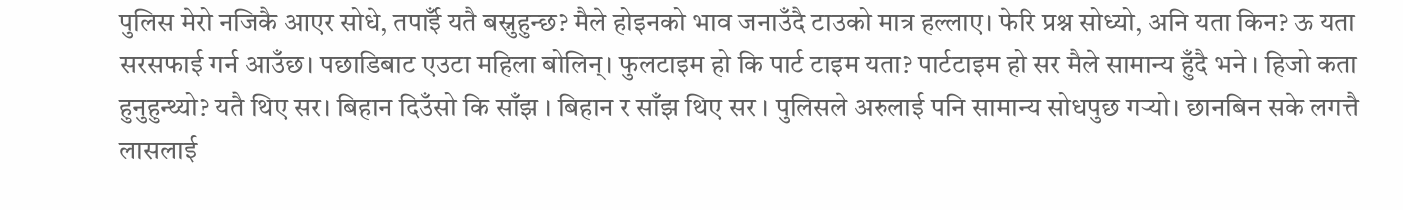पुलिस मेरो नजिकै आएर सोधे, तपाईँ यतै बस्नुहुन्छ? मैले होइनको भाव जनाउँदै टाउको मात्र हल्लाए। फेरि प्रश्न सोध्यो, अनि यता किन? ऊ यता सरसफाई गर्न आउँछ। पछाडिबाट एउटा महिला बोलिन्। फुलटाइम हो कि पार्ट टाइम यता? पार्टटाइम हो सर मैले सामान्य हुँदै भने । हिजो कता हुनुहुन्थ्यो? यतै थिए सर। बिहान दिउँसो कि साँझ । बिहान र साँझ थिए सर । पुलिसले अरुलाई पनि सामान्य सोधपुछ गर्‍यो। छानबिन सके लगत्तै लासलाई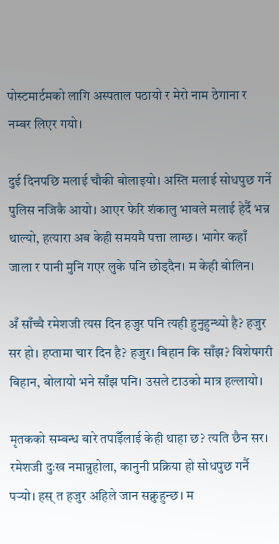पोस्टमार्टमको लागि अस्पताल पठायो र मेरो नाम ठेगाना र नम्बर लिएर गयो।

दुई दिनपछि मलाई चौकी बोलाइयो। अस्ति मलाई सोधपुछ गर्ने पुलिस नजिकै आयो। आएर फेरि शंकालु भावले मलाई हेर्दै भन्न थाल्यो, हत्यारा अब केही समयमै पत्ता लाग्छ। भागेर कहाँ जाला र पानी मुनि गएर लुके पनि छोड्दैन। म केही बोलिन।

अँ साँच्चै रमेशजी त्यस दिन हजुर पनि त्यही हुनुहुन्थ्यो है? हजुर सर हो। हप्तामा चार दिन है? हजुर। बिहान कि साँझ? विशेषगरी बिहान, बोलायो भने साँझ पनि। उसले टाउको मात्र हल्लायो।

मृतकको सम्बन्ध बारे तपाईँलाई केही थाहा छ? त्यति छैन सर। रमेशजी दुःख नमान्नुहोला, कानुनी प्रक्रिया हो सोधपुछ गर्नै पर्‍यो। हस् त हजुर अहिले जान सक्नुहुन्छ। म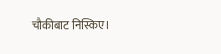चौकीबाट निस्किए।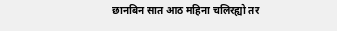छानबिन सात आठ महिना चलिरह्यो तर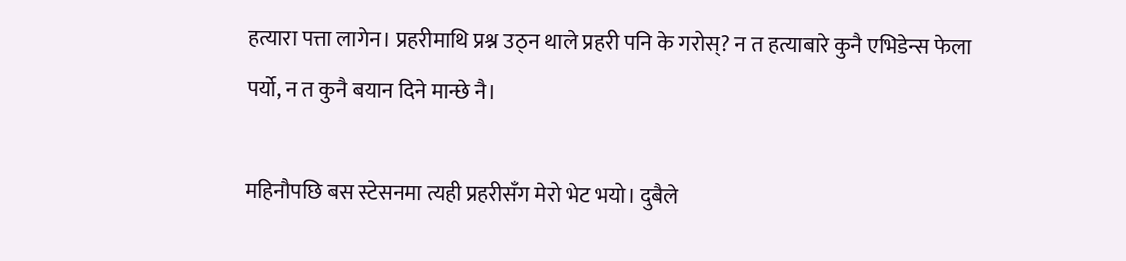हत्यारा पत्ता लागेन। प्रहरीमाथि प्रश्न उठ्न थाले प्रहरी पनि के गरोस्? न त हत्याबारे कुनै एभिडेन्स फेला पर्यो, न त कुनै बयान दिने मान्छे नै।

महिनौपछि बस स्टेसनमा त्यही प्रहरीसँग मेरो भेट भयो। दुबैले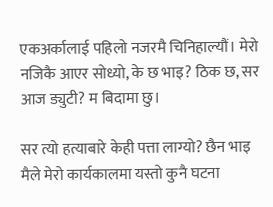एकअर्कालाई पहिलो नजरमै चिनिहाल्यौं। मेरो नजिकै आएर सोध्यो, के छ भाइ? ठिक छ, सर आज ड्युटी? म बिदामा छु।

सर त्यो हत्याबारे केही पत्ता लाग्यो? छैन भाइ मैले मेरो कार्यकालमा यस्तो कुनै घटना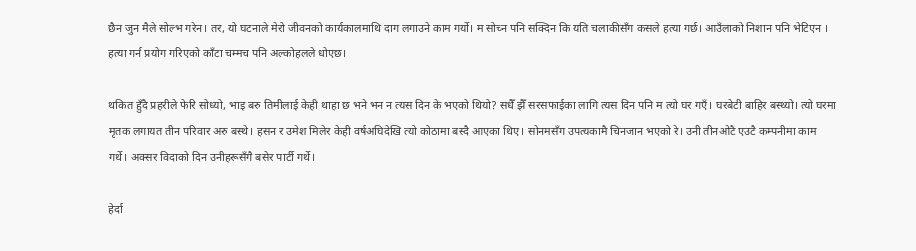छैन जुन मैले सोल्भ गरेन। तर, यो घटनाले मेरो जीवनको कार्यकालमाथि दाग लगाउने काम गर्यो। म सोच्न पनि सक्दिन कि यति चलाकीसँग कसले हत्या गर्छ। आउँलाको निशान पनि भेटिएन । हत्या गर्न प्रयोग गरिएको काँटा चम्मच पनि अल्कोहलले धोएछ।

थकित हुँदै प्रहरीले फेरि सोध्यो, भाइ बरु तिमीलाई केही थाहा छ भने भन न त्यस दिन के भएको थियो? सधैँ झैँ सरसफाईका लागि त्यस दिन पनि म त्यो घर गएँ। घरबेटी बाहिर बस्थ्यो। त्यो घरमा मृतक लगायत तीन परिवार अरु बस्थे। हसन र उमेश मिलेर केही वर्षअघिदेखि त्यो कोठामा बस्दै आएका थिए। सोनमसँग उपत्यकामै चिनजान भएको रे। उनी तीनओटै एउटै कम्पनीमा काम गर्थे। अक्सर विदाको दिन उनीहरूसँगै बसेर पार्टी गर्थे।

हेर्दा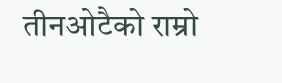तीनओटैको राम्रो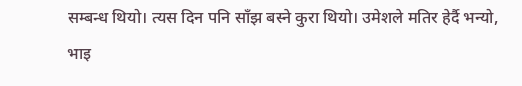सम्बन्ध थियो। त्यस दिन पनि साँझ बस्ने कुरा थियो। उमेशले मतिर हेर्दै भन्यो, भाइ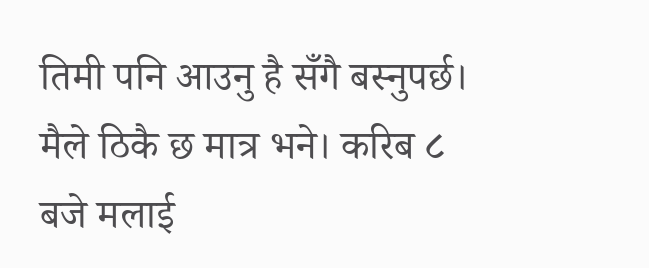तिमी पनि आउनु है सँगै बस्नुपर्छ। मैले ठिकै छ मात्र भने। करिब ८ बजे मलाई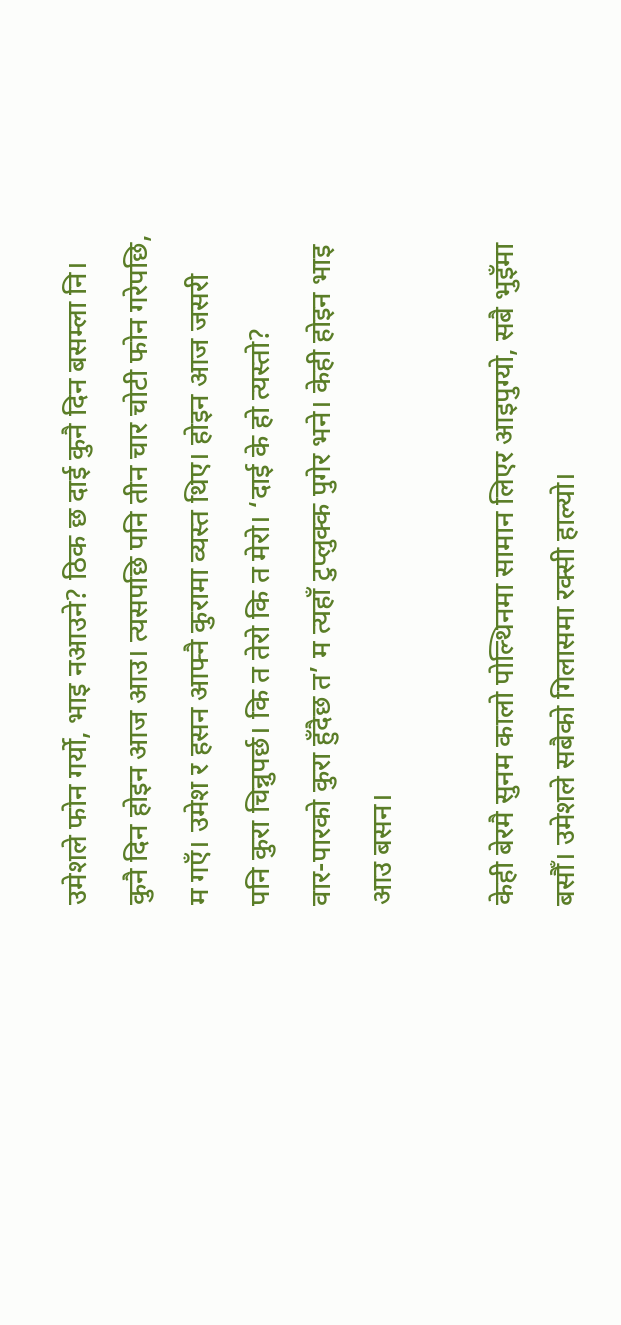उमेशले फोन गर्यो, भाइ नआउने? ठिक छ दाई कुनै दिन बसम्ला नि। कुनै दिन होइन आज आउ। त्यसपछि पनि तीन चार चोटी फोन गरेपछि, म गएँ। उमेश र हसन आफ्नै कुरामा व्यस्त थिए। होइन आज जसरी पनि कुरा चिन्नुपर्छ। कि त तेरो कि त मेरो। ‘दाई के हो त्यस्तो?
वार-पारको कुरा हुँदैछ त’ म त्यहाँ टुप्लुक्क पुगेर भने। केही होइन भाइ आउ बसन।

केही बेरमै सुनम कालो पोल्थिनमा सामान लिएर आइपुग्यो, सबै भुइँमा बसौँ। उमेशले सबैको गिलासमा रक्सी हाल्यो।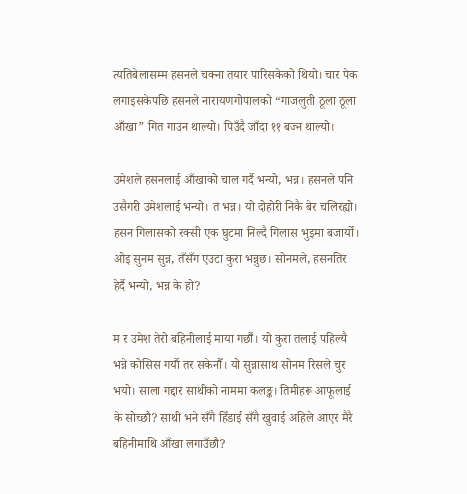त्यतिबेलासम्म हसनले चक्ना तयार पारिसकेको थियो। चार पेक लगाइसकेपछि हसनले नारायणगोपालको “गाजलुती ठूला ठूला आँखा” गित गाउन थाल्यो। पिउँदै जाँदा ११ बज्न थाल्यो।

उमेशले हसनलाई आँखाको चाल गर्दै भन्यो, भन्न। हसनले पनि उसैगरी उमेशलाई भन्यो। त भन्न। यो दोहोरी निकै बेर चलिरह्यो। हसन गिलासको रक्सी एक घुटमा निल्दै गिलास भुइमा बजार्यो। ओइ सुनम सुन्न, तँसँग एउटा कुरा भन्नुछ। सोनमले, हसनतिर हेर्दै भन्यो, भन्न के हो?

म र उमेश तेरो बहिनीलाई माया गर्छौं। यो कुरा तलाई पहिल्यै भन्ने कोसिस गर्यौ तर सकेनौँ। यो सुन्नासाथ सोनम रिसले चुर भयो। साला गद्दार साथीको नाममा कलङ्क। तिमीहरू आफूलाई के सोच्छौ? साथी भने सँगै हिँडाई सँगै खुवाई अहिले आएर मैरै बहिनीमाथि आँखा लगाउँछौ?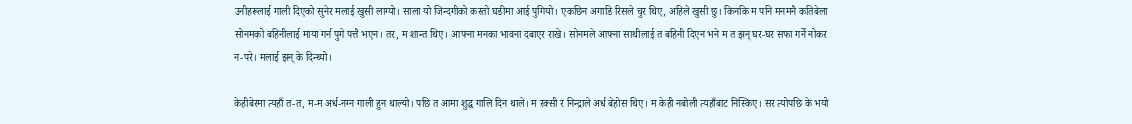उनीहरूलाई गाली दिएको सुनेर मलाई खुसी लाग्यो। साला यो जिन्दगीको कस्तो घडीमा आई पुगियो। एकछिन अगाडि रिसले चुर थिए, अहिले खुसी छु। किनकि म पनि मनमनै कतिबेला सोनमको बहिनीलाई माया गर्न पुगे पत्तै भएन। तर, म शान्त थिए। आफ्ना मनका भावना दबाएर राखे। सोनमले आफ्ना साथीलाई त बहिनी दिएन भने म त झन् घर-घर सफा गर्ने नोकर न-परे। मलाई झन् के दिन्थ्यो।

केहीबेरमा त्यहाँ त-त, म-म अर्ध-नग्न गाली हुन थाल्यो। पछि त आमा शुद्ध गालि दिन थाले। म रक्सी र निन्द्राले अर्ध बेहोस थिए। म केही नबोली त्यहाँबाट निस्किए। सर त्योपछि के भयो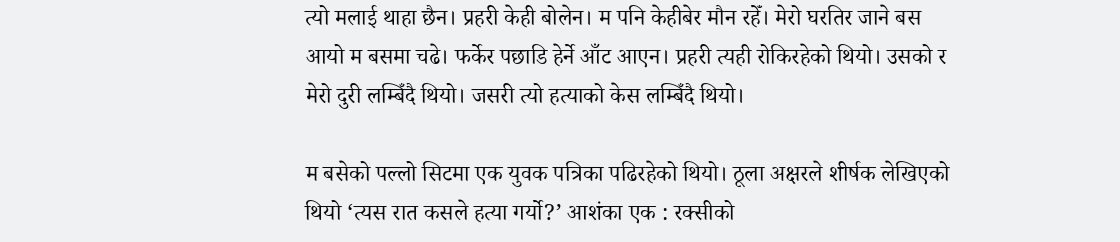त्यो मलाई थाहा छैन। प्रहरी केही बोलेन। म पनि केहीबेर मौन रहेँ। मेरो घरतिर जाने बस आयो म बसमा चढे। फर्केर पछाडि हेर्ने आँट आएन। प्रहरी त्यही रोकिरहेको थियो। उसको र मेरो दुरी लम्बिँदै थियो। जसरी त्यो हत्याको केस लम्बिँदै थियो।

म बसेको पल्लो सिटमा एक युवक पत्रिका पढिरहेको थियो। ठूला अक्षरले शीर्षक लेखिएको थियो ‘त्यस रात कसले हत्या गर्यो?’ आशंका एक : रक्सीको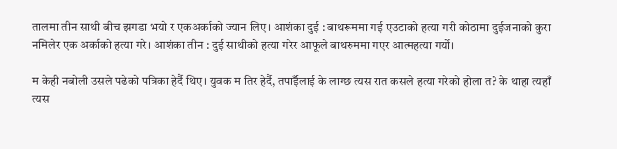तालमा तीन साथी बीच झगडा भयो र एकअर्काको ज्यान लिए। आशंका दुई : बाथरूममा गई एउटाको हत्या गरी कोठामा दुईजनाको कुरा नमिलेर एक अर्काको हत्या गरे। आशंका तीन : दुई साथीको हत्या गरेर आफूले बाथरुममा गएर आत्महत्या गर्यो।

म केही नबोली उसले पढेको पत्रिका हेर्दै थिए। युवक म तिर हेर्दै, तपाईँलाई के लाग्छ त्यस रात कसले हत्या गरेको होला त? के थाहा त्यहाँ त्यस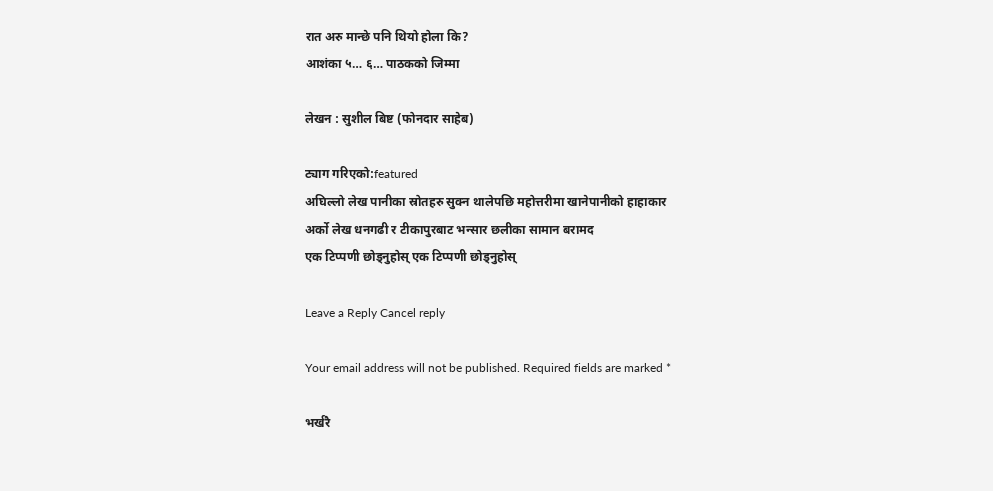रात अरु मान्छे पनि थियो होला कि?
आशंका ५… ६… पाठकको जिम्मा

लेखन : सुशील बिष्ट (फोनदार साहेब)

ट्याग गरिएको:featured
अघिल्लो लेख पानीका स्रोतहरु सुक्न थालेपछि महोत्तरीमा खानेपानीको हाहाकार
अर्को लेख धनगढी र टीकापुरबाट भन्सार छलीका सामान बरामद
एक टिप्पणी छोड्नुहोस् एक टिप्पणी छोड्नुहोस्

Leave a Reply Cancel reply

Your email address will not be published. Required fields are marked *

भर्खरै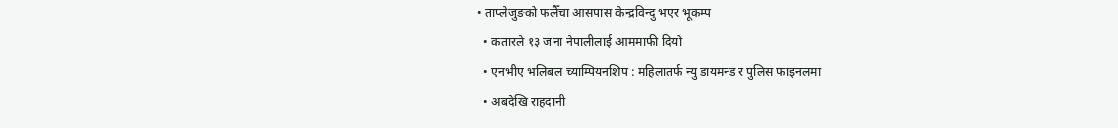• ताप्लेजुङको फलैँचा आसपास केन्द्रविन्दु भएर भूकम्प
  • कतारले १३ जना नेपालीलाई आममाफी दियो
  • एनभीए भलिबल च्याम्पियनशिप : महिलातर्फ न्यु डायमन्ड र पुलिस फाइनलमा
  • अबदेखि राहदानी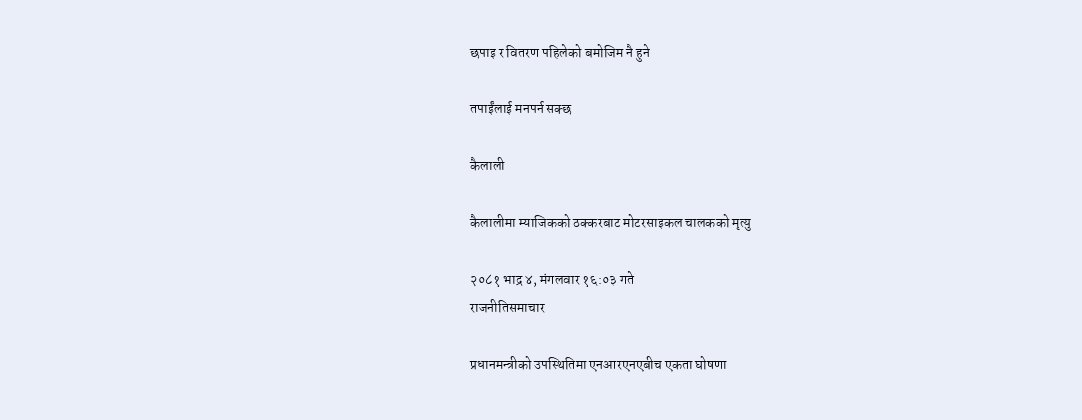छपाइ र वितरण पहिलेको बमोजिम नै हुने

तपाईंलाई मनपर्न सक्छ

कैलाली

कैलालीमा म्याजिकको ठक्करबाट मोटरसाइकल चालकको मृत्यु

२०८१ भाद्र ४, मंगलवार १६:०३ गते
राजनीतिसमाचार

प्रधानमन्त्रीको उपस्थितिमा एनआरएनएबीच एकता घोषणा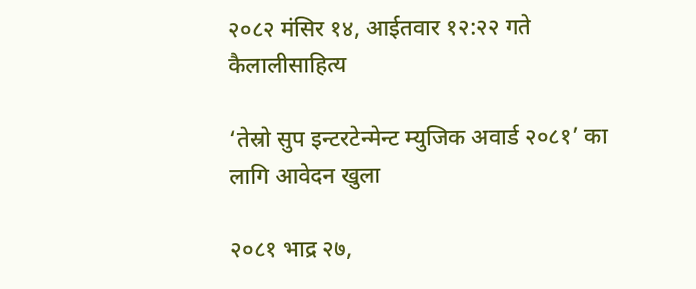२०८२ मंसिर १४, आईतवार १२:२२ गते
कैलालीसाहित्य

‘तेस्रो सुप इन्टरटेन्मेन्ट म्युजिक अवार्ड २०८१’ का लागि आवेदन खुला

२०८१ भाद्र २७,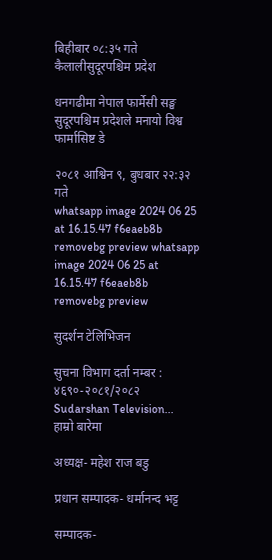बिहीबार ०८:३५ गते
कैलालीसुदूरपश्चिम प्रदेश

धनगढीमा नेपाल फार्मेसी सङ्घ सुदूरपश्चिम प्रदेशले मनायो विश्व फार्मासिष्ट डे

२०८१ आश्विन ९, बुधबार २२:३२ गते
whatsapp image 2024 06 25 at 16.15.47 f6eaeb8b removebg preview whatsapp image 2024 06 25 at 16.15.47 f6eaeb8b removebg preview

सुदर्शन टेलिभिजन

सुचना विभाग दर्ता नम्बर : ४६९०-२०८१/२०८२
Sudarshan Television...
हाम्रो बारेमा

अध्यक्ष- महेश राज बडु

प्रधान सम्पादक- धर्मानन्द भट्ट

सम्पादक-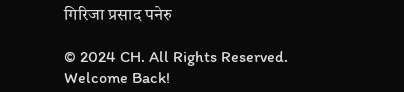गिरिजा प्रसाद पनेरु

© 2024 CH. All Rights Reserved.
Welcome Back!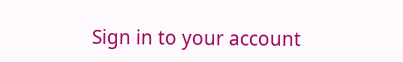Sign in to your account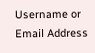Username or Email Address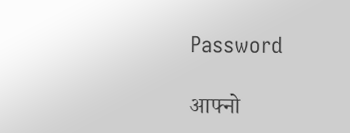Password

आफ्नो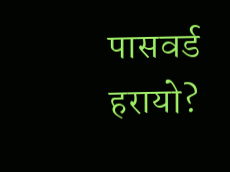पासवर्ड हरायो?